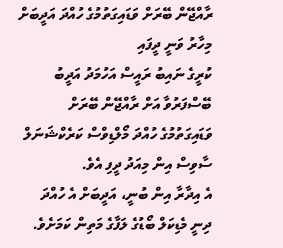ރާއްޖޭން ބޭރަށް ވަޑައިގަތުމުގެ ހުއްދަ އަދީބަށް މިހާރު ވަނީ ދީފައި
ކުރީގެ ނައިބު ރައީސް އަހުމަދު އަދީބު ބޭސްފަރުވާ އަށް ރާއްޖޭން ބޭރަށް ވަޑައިގަތުމުގެ ހުއްދަ މޯލްޑިވްސް ކަރެކްޝަނަލް ސާވިސް އިން މިއަދު ދީފި އެވެ.
އެ އިދާރާ އިން ބުނީ، އަދީބަށް އެ ހުއްދަ ދިނީ މެޑިކަލް ބޯޑުގެ ލަފާގެ މަތިން ކަމަށެވެ.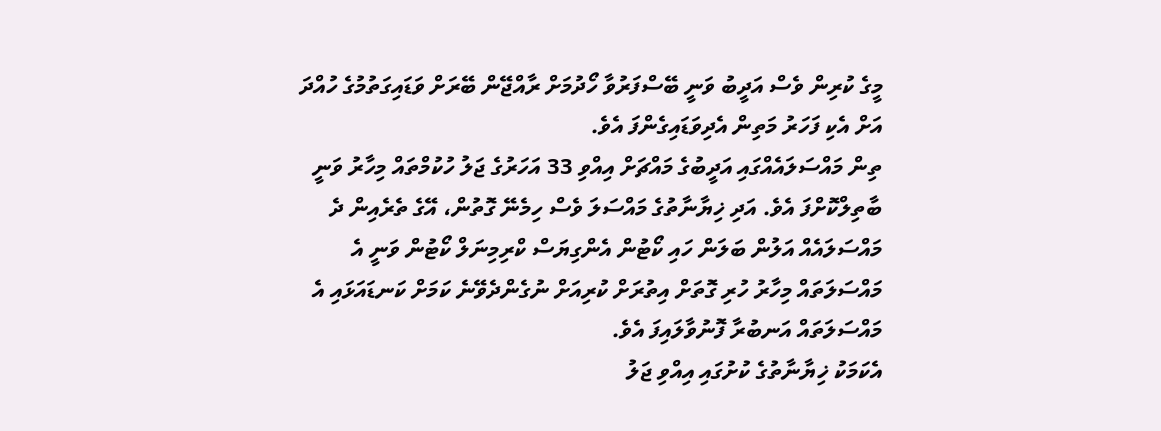މީގެ ކުރިން ވެސް އަދީބު ވަނީ ބޭސްފަރުވާ ހޯދުމަށް ރާއްޖޭން ބޭރަށް ވަޑައިގަތުމުގެ ހުއްދަ އަށް އެކި ފަހަރު މަތިން އެދިވަޑައިގެންފަ އެވެ.
ތިން މައްސަލައެއްގައި އަދީބުގެ މައްޗަށް އިއްވި 33 އަހަރުގެ ޖަލު ހުކުމްތައް މިހާރު ވަނީ ބާތިލްކޮށްފަ އެވެ. އަދި ޚިޔާނާތުގެ މައްސަލަ ވެސް ހިމެނޭ ގޮތުން، އޭގެ ތެރެއިން ދެ މައްސަލައެއް އަލުން ބަލަން ހައި ކޯޓުން އެންގިޔަސް ކްރިމިނަލް ކޯޓުން ވަނީ އެ މައްސަލަތައް މިހާރު ހުރި ގޮތަށް އިތުރަށް ކުރިއަށް ނުގެންދެވޭނެ ކަމަށް ކަނޑައަޅައި އެ މައްސަލަތައް އަނބުރާ ފޮނުވާލައިފަ އެވެ.
އެކަމަކު ޚިޔާނާތުގެ ކުށުގައި އިއްވި ޖަލު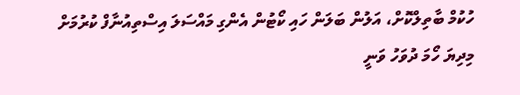ހުކުމް ބާތިލްކޮށް، އަލުން ބަލަން ހައި ކޯޓުން އެންގި މައްސަލަ އިސްތިއުނާފް ކުރުމަށް މިދިޔަ ހޯމަ ދުވަހު ވަނީ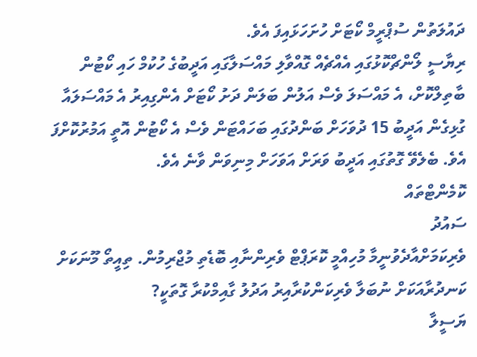ދައުލަތުން ސުޕްރީމް ކޯޓަށް ހުށަހަޅައިފަ އެވެ.
ރިޔާސީ ލޯންޗްކޮޅުގައި އެއްޗެއް ގޮއްވާލި މައްސަލާގައި އަދީބުގެ ހުކުމް ހައި ކޯޓުން ބާތިލްކޮށް، އެ މައްސަލަ ވެސް އަލުން ބަލަން ދަށު ކޯޓަށް އެންގިއިރު އެ މައްސަލައާ ގުޅިގެން އަދީބު 15 ދުވަހަށް ބަންދުގައި ބަހައްޓަން ވެސް އެ ކޯޓުން އޮތީ އަމުރުކޮށްފަ އެވެ. ބެލެވޭ ގޮތުގައި އަދީބު ވަރަށް އަވަހަށް މިނިވަން ވާނެ އެވެ.
ކޮމެންޓްތައް
ސައުދު
ވެރިކަމަށްއާދެވުނީމާ މުހިއްމީ ކޮރަޕްޓް ވެރިންނާއި ބޮޑެތި މުޖްރިމުން. ތިއީތޯ މޫނަކަށް ކަނދުރާއަކަށް ނުބަލާ ވެރިކަންކުރާއިރު އަދުލު ގާއިމްކުރާ ގޮތަކީ?
ޔަސީލާ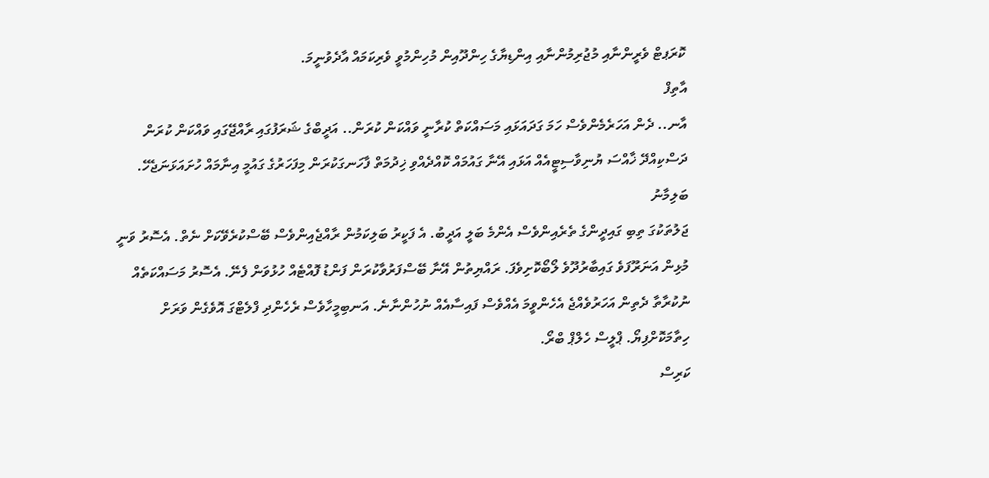ކޮރަޕޓް ވެރީންނާއި މުޖުރިމުންނާއި އިންޑިޔާގެ ހިންދޫއިން މުހިންމުވީ ވެރިކަމައް އާދެވުނީމަ.
އާތިފް
އާނ.. ދެން އަހަރެމެންވެސް ހަމަ ގަދައަޅައި މަސައްކަތް ކުރާނީ ވައްކަން ކުރަން.. އަދީބްގެ ޝަރަފުގައި ރާއްޖޭގައި ވައްކަން ކުރަން ދަސްކިއްދޭ ޚާއްސަ ޔުނިވާސިޓީއެއް އަޅައި އޭނާ ގައުމައް ކޮއްދެއްވި ޚިދުމަތް ފާހަނގަކުރަން މިފަހަރުގެ ގައުމީ އިނާމައް ހުށައަޅަނަޖެހޭ.
ބަލިމާނު
ޖަލުތަކުގަ ތިބި ގައިދީންގެ ތެރެއިންވެސް އެންމެ ބަލީ އަދީބު. އެ ފަކީރު ބަލިކަމުން ރާއްޖެއިންވެސް ބޭސްކުރެވޭކަށް ނެތް. އެސޮރު ވަނީ މުޅިން އަނަރޫފަވެ ގައިބާރުދޫވެ ލޯބޯކޮށިވެފަ. ރައްޔިތުން އޭނާ ބޭސްފަރުވާކުރަން ފަންޑު ފޮއްޓެއް ހުޅުވަން ފެނޭ. އެސޮރު މަސައްކަތެއް ނުކުރާތާ ދެތިން އަހަރުވެއްޖެ އެހެންވީމަ އެއްވެސް ފައިސާއެއް ނުހުންނާނެ. އަނބިމީހާވެސް ރެހެންދި ފްލެޓްގަ އޮވެގެން ވަރަށް ހިތާމަކޮށްފިޔޯ. ޕްލީސް ހެލްޕް ބްރޯ.
ކަރިސް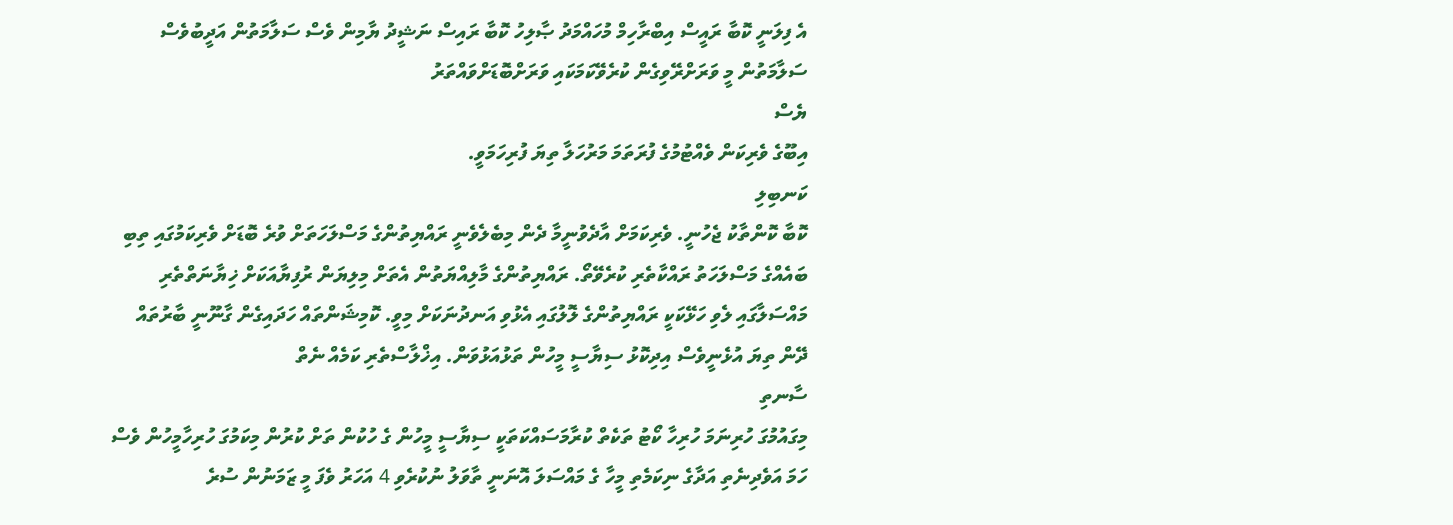އެ ފިލަނީ ކޮބާ ރައީސް އިބްރާހިމް މުހައްމަދު ޞާލިހު ކޮބާ ރައިސް ނަޝީދު ޔާމިން ވެސް ސަލާމަތުން އަދީބުވެސް ސަލާމަތުން މީ ވަރަށްރޭވިގެން ކުރެވޭކަމަކައި ވަރަށްބޮޑަށްވައްތަރު
ޔެސް
އިބޫގެ ވެރިކަން ވެއްޓުމުގެ ފުރަތަމަ މަރުހަލާ ތިޔަ ފުރިހަމަވީ.
ކަނބިލި
ކޮބާ ކޮންތާކު ޖެހުނީ. ވެރިކަމަށް އާދެވުނީމާ ދެން މިބެލެވެނީ ރައްޔިތުންގެ މަސްލަހަތަށް ވުރެ ބޮޑަށް ވެރިކަމުގައި ތިބި ބައެއްގެ މަސްލަހަތު ރައްކާތެރި ކުރެވޭތޯ. ރައްޔިތުންގެ މާލިއްޔަތުން އެތަށް މިލިޔަން ރުފިޔާއަކަށް ޚިޔާނަތްތެރި މައްސަލާގައި ލެވި ހަޅޭކަކީ ރައްޔިތުންގެ ލޮލުގައި އެޅުވި އަނދުނަކަށް މިވީ. ކޮމިޝަންތައް ހަދައިގެން ގާނޫނީ ބާރުތައް ދޭން ތިޔަ އުޅެނީވެސް އިދިކޮޅު ސިޔާސީ މީހުން ތަޅުއަޅުވަން. އިޚްލާސްތެރި ކަމެއް ނެތް
ސާނތި
މިގައުމުގަ ހުރިނަމަ ހުރިހާ ކޯޓު ތަކެތް ކުރާމަސައްކަތަކީ ސިޔާސީ މީހުން ގެ ހުކުން ތަށް ކުރުން މިކަމުގަ ހުރިހާމީހުން ވެސް ހަމަ އަވެދިނެތި އަދާގެ ނިކަމެތި މީހާ ގެ މައްސަލަ އޮނަނީ ތާވަލު ނުކުރެވި 4 އަހަރު ވެފަ މީ ޒަމަނުން ސުރެ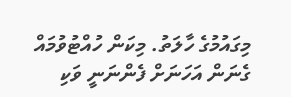މިގައުމުގެ ހާލަތު. މިކަން ހުއްޓުވުމައް ގެނަން އަހަނަށް ފެންނަނީ ވަކި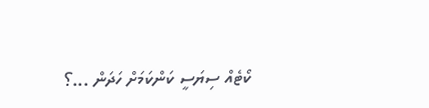ކޯޓެއް ސިޔަސީ ކަންކަމަށް ހަދަން ...؟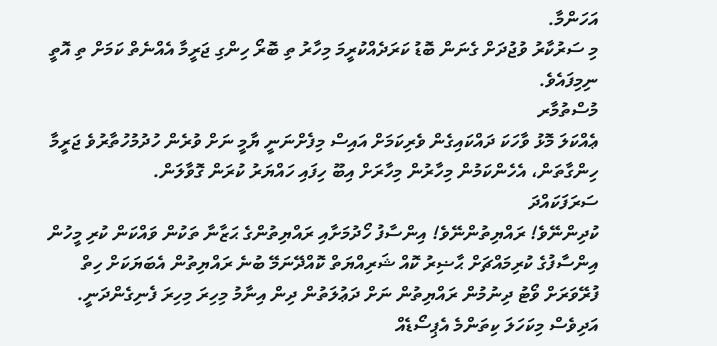އަހަންމާ.
މި ސަރުކާރު ވުޖުދަށް ގެނަން ބޮޑު ކަރަދެއްކުރީމަ މިހާރު ތި ބޮރޯ ހިންގި ޖަރީމާ އެއްނެތް ކަމަށް ތި އޮތީ ނިމިފައެވެ.
މުސްތުމާރ
ޢެއްކަލަ މޮޅު ވާހަކަ ދައްކައިގެން ވެރިކަމަށް އައިސް މިފެށްނަނީ ޔާމީ ނަށް ވުރެން ހުދުމުހުތާރުވެ ޖަރީމާ ހިންގާތަން، އެހެންކަމުން މިހާރުން މިހާރަށް އިބޫ ހިފައި ހައްޔަރު ކުރަން ގޮވާލަން.
ސަރަފަކައްދަ
ކުދިންނޭވެ! ރައްޔިތުންނޭވެ! އިންސާފު ހޯދުމަށާއި ރައްޔިތުންގެ ޙަޒާނާ ތަކުން ވައްކަން ކުރި މީހުން އިންސާފުގެ ކުރިމައްޗަށް ޙާޟިރު ކޮއް ޝަރިއްޔަތް ކޮއްދޭނަމޭ ބުނެ ރައްޔިތުން އެބަޔަކަށް ހިތް ފުރޭވަރަށް ވޯޓު ދިނުމުން ރައްޔިތުން ނަށް ދަޢުލަތުން ދިން އިނާމު މިހިރަ މިހިރަ ފެނިގެންދަނީ. އަދިވެސް މިކަހަލަ ކިތަންމެ އެޕިސޯޑެއް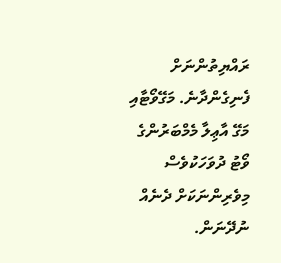ރައްޔިތުންނަށް ފެނިގެންދާނެ. މަގޭވޯޓާއި މަގޭ އާޢިލާ މެމްބަރުންގެ ވޯޓު ދުވަހަކުވެސް މިވެރިންނަކަށް ދެނެއް ނުދޭނަން.